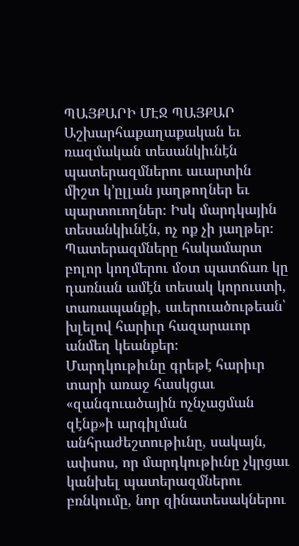ՊԱՅՔԱՐԻ ՄԷՋ ՊԱՅՔԱՐ
Աշխարհաքաղաքական եւ ռազմական տեսանկիւնէն պատերազմներու աւարտին միշտ կ՚ըլլան յաղթողներ եւ պարտուողներ։ Իսկ մարդկային տեսանկիւնէն, ոչ ոք չի յաղթեր։ Պատերազմները հակամարտ բոլոր կողմերու մօտ պատճառ կը դառնան ամէն տեսակ կորուստի, տառապանքի, աւերուածութեան՝ խլելով հարիւր հազարաւոր անմեղ կեանքեր։
Մարդկութիւնը գրեթէ հարիւր տարի առաջ հասկցաւ «զանգուածային ոչնչացման զէնք»ի արգիլման անհրաժեշտութիւնը, սակայն, ափսոս, որ մարդկութիւնը չկրցաւ կանխել պատերազմներու բռնկումը, նոր զինատեսակներու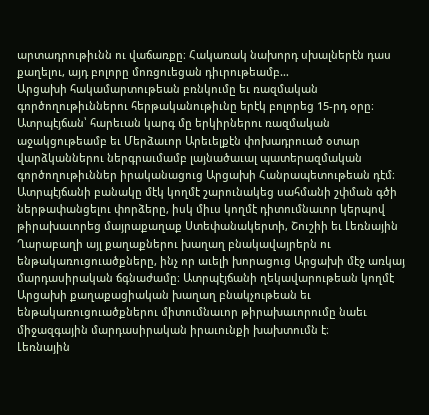արտադրութիւնն ու վաճառքը։ Հակառակ նախորդ սխալներէն դաս քաղելու, այդ բոլորը մոռցուեցան դիւրութեամբ…
Արցախի հակամարտութեան բռնկումը եւ ռազմական գործողութիւններու հերթականութիւնը երէկ բոլորեց 15-րդ օրը։ Ատրպէյճան՝ հարեւան կարգ մը երկիրներու ռազմական աջակցութեամբ եւ Մերձաւոր Արեւելքէն փոխադրուած օտար վարձկաններու ներգրաւմամբ լայնածաւալ պատերազմական գործողութիւններ իրականացուց Արցախի Հանրապետութեան դէմ։ Ատրպէյճանի բանակը մէկ կողմէ շարունակեց սահմանի շփման գծի ներթափանցելու փորձերը, իսկ միւս կողմէ դիտումնաւոր կերպով թիրախաւորեց մայրաքաղաք Ստեփանակերտի, Շուշիի եւ Լեռնային Ղարաբաղի այլ քաղաքներու խաղաղ բնակավայրերն ու ենթակառուցուածքները, ինչ որ աւելի խորացուց Արցախի մէջ առկայ մարդասիրական ճգնաժամը։ Ատրպէյճանի ղեկավարութեան կողմէ Արցախի քաղաքացիական խաղաղ բնակչութեան եւ ենթակառուցուածքներու միտումնաւոր թիրախաւորումը նաեւ միջազգային մարդասիրական իրաւունքի խախտումն է։
Լեռնային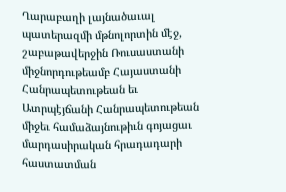Ղարաբաղի լայնածաւալ պատերազմի մթնոլորտին մէջ, շաբաթավերջին Ռուսաստանի միջնորդութեամբ Հայաստանի Հանրապետութեան եւ Ատրպէյճանի Հանրապետութեան միջեւ համաձայնութիւն գոյացաւ մարդասիրական հրադադարի հաստատման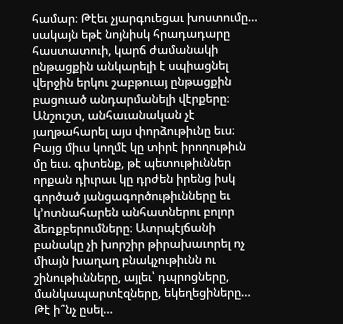համար։ Թէեւ չյարգուեցաւ խոստումը… սակայն եթէ նոյնիսկ հրադադարը հաստատուի, կարճ ժամանակի ընթացքին անկարելի է սպիացնել վերջին երկու շաբթուայ ընթացքին բացուած անդարմանելի վէրքերը։ Անշուշտ, անհաւանական չէ յաղթահարել այս փորձութիւնը եւս։ Բայց միւս կողմէ կը տիրէ իրողութիւն մը եւս. գիտենք, թէ պետութիւններ որքան դիւրաւ կը դրժեն իրենց իսկ գործած յանցագործութիւնները եւ կ՚ոտնահարեն անհատներու բոլոր ձեռքբերումները։ Ատրպէյճանի բանակը չի խորշիր թիրախաւորել ոչ միայն խաղաղ բնակչութիւնն ու շինութիւնները, այլեւ՝ դպրոցները, մանկապարտէզները, եկեղեցիները…
Թէ ի՞նչ ըսել…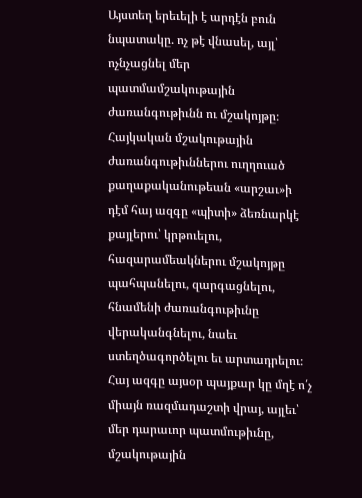Այստեղ երեւելի է արդէն բուն նպատակը. ոչ թէ վնասել, այլ՝ ոչնչացնել մեր պատմամշակութային ժառանգութիւնն ու մշակոյթը։ Հայկական մշակութային ժառանգութիւններու ուղղուած քաղաքականութեան «արշաւ»ի դէմ հայ ազգը «պիտի» ձեռնարկէ քայլերու՝ կրթուելու, հազարամեակներու մշակոյթը պահպանելու, զարգացնելու, հնամենի ժառանգութիւնը վերականգնելու, նաեւ ստեղծագործելու եւ արտադրելու։ Հայ ազգը այսօր պայքար կը մղէ ո՛չ միայն ռազմադաշտի վրայ, այլեւ՝ մեր դարաւոր պատմութիւնը, մշակութային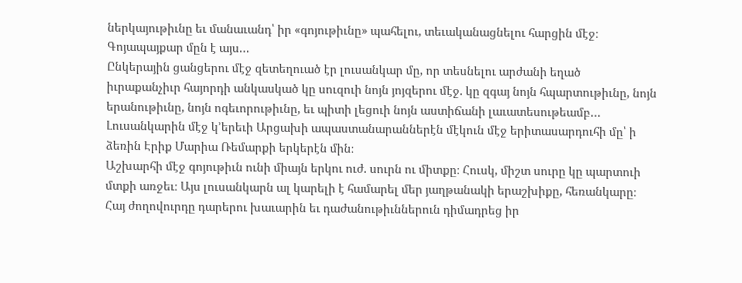ներկայութիւնը եւ մանաւանդ՝ իր «գոյութիւնը» պահելու, տեւականացնելու հարցին մէջ։ Գոյապայքար մըն է այս…
Ընկերային ցանցերու մէջ զետեղուած էր լուսանկար մը, որ տեսնելու արժանի եղած իւրաքանչիւր հայորդի անկասկած կը սուզուի նոյն յոյզերու մէջ. կը զգայ նոյն հպարտութիւնը, նոյն երանութիւնը, նոյն ոգեւորութիւնը, եւ պիտի լեցուի նոյն աստիճանի լաւատեսութեամբ… Լուսանկարին մէջ կ՚երեւի Արցախի ապաստանարաններէն մէկուն մէջ երիտասարդուհի մը՝ ի ձեռին Էրիք Մարիա Ռեմարքի երկերէն մին։
Աշխարհի մէջ գոյութիւն ունի միայն երկու ուժ. սուրն ու միտքը։ Հուսկ, միշտ սուրը կը պարտուի մտքի առջեւ։ Այս լուսանկարն ալ կարելի է համարել մեր յաղթանակի երաշխիքը, հեռանկարը։ Հայ ժողովուրդը դարերու խաւարին եւ դաժանութիւններուն դիմադրեց իր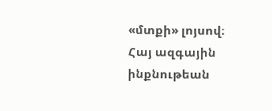«մտքի» լոյսով։ Հայ ազգային ինքնութեան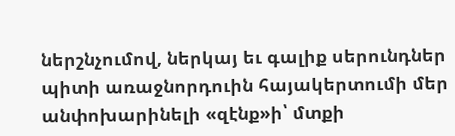ներշնչումով, ներկայ եւ գալիք սերունդներ պիտի առաջնորդուին հայակերտումի մեր անփոխարինելի «զէնք»ի՝ մտքի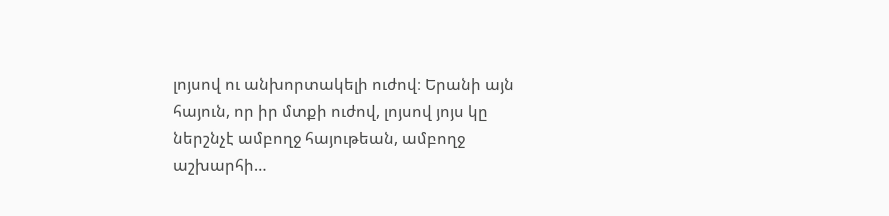լոյսով ու անխորտակելի ուժով։ Երանի այն հայուն, որ իր մտքի ուժով, լոյսով յոյս կը ներշնչէ ամբողջ հայութեան, ամբողջ աշխարհի…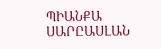ՊԻԱՆՔԱ ՍԱՐԸԱՍԼԱՆ